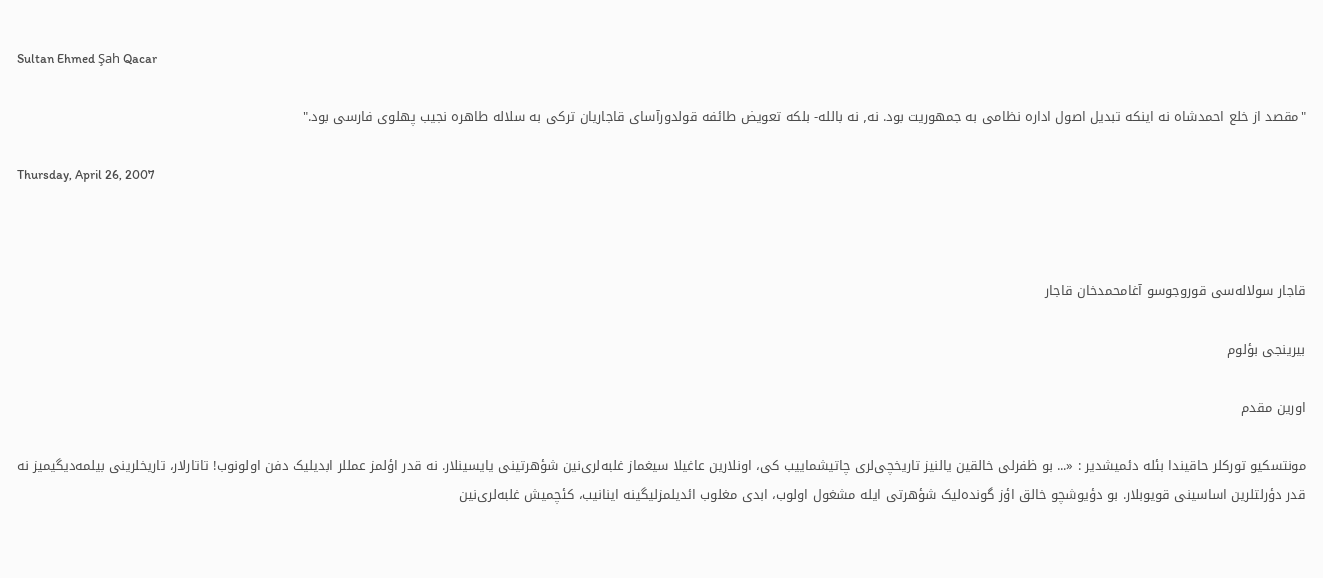Sultan Ehmed Şah Qacar

"مقصد از خلع احمدشاه نه اينكه تبديل اصول اداره نظامى به جمهوريت بود. نه٫ نه بالله- بلكه تعويض طائفه قولدورآساى قاجاريان تركى به سلاله طاهره نجيب پهلوى فارسى بود."

Thursday, April 26, 2007



قاجار سولاله‌سی قوروجوسو آغامحمدخان قاجار

بیرینجی بؤلوم

اورین مقدم

مونتسکیو تورکلر حاقیندا بئله دئمیشدیر : «... بو ظفرلی خالقین یالنیز تاریخچی‌لری چاتیشماییب کی، اونلارین عاغیلا سیغماز غلبه‌لری‌نین شؤهرتینی یایسینلار. نه قدر اؤلمز عمللر ابدیلیک دفن اولونوب! تاتارلار، تاریخلرینی بیلمه‌دیگیمیز نه قدر دؤرلتلرین اساسینی قویوبلار. بو دؤیوشچو خالق اؤز گونده‌لیک شؤهرتی ایله مشغول اولوب، ابدی مغلوب ائدیلمزلیگینه اینانیب، کئچمیش غلبه‌لری‌نین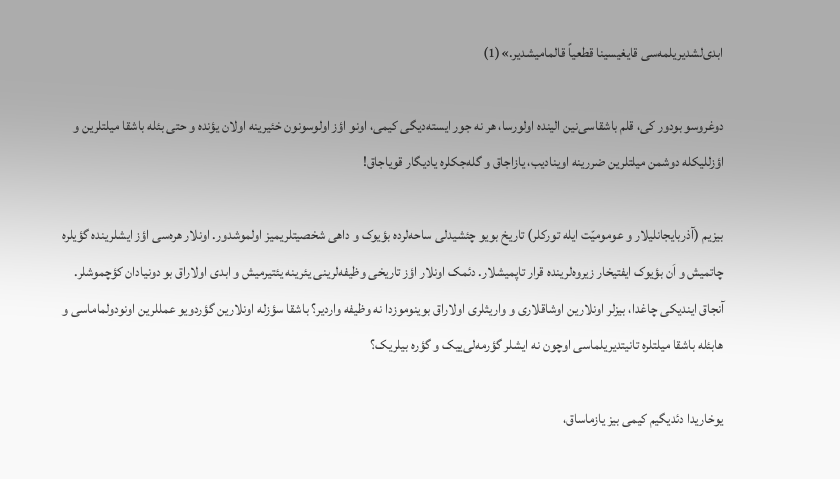ابدی‌لشدیریلمه‌سی قایغیسینا قطعیاً قالمامیشدیر.»(1)

دوغروسو بودور کی، قلم باشقاسی‌نین الینده اولورسا، هر نه جور ایسته‌دیگی کیمی، اونو اؤز اولوسونون خئیرینه اولان یؤنده و حتی بئله باشقا میلتلرین و اؤزللیکله دوشمن میلتلرین ضررینه اوینادیب، یازاجاق و گله‌جکلره یادیگار قویاجاق!

بیزیم (آذربایجانلیلار و عومومیّت ایله تورکلر) تاریخ بویو چئشیدلی ساحه‌لرده بؤیوک و داهی شخصیتلریمیز اولموشدور. اونلار هره‌سی اؤز ایشلرینده گؤیلره چاتمیش و اَن بؤیوک ایفتیخار زیروه‌لرینده قرار تاپمیشلار. دئمک اونلار اؤز تاریخی وظیفه‌لرینی یئرینه یئتیرمیش و ابدی اولاراق بو دونیادان کؤچموشلر. آنجاق ایندیکی چاغدا، بیزلر اونلارین اوشاقلاری و واریثلری اولاراق بوینوموزدا نه وظیفه واردیر؟ باشقا سؤزله اونلارین گؤردویو عمللرین اونودولماماسی و هابئله باشقا میلتلره تانیتدیریلماسی اوچون نه ایشلر گؤرمه‌لی‌ییک و گؤره بیلریک؟

یوخاریدا دئدیگیم کیمی بیز یازماساق،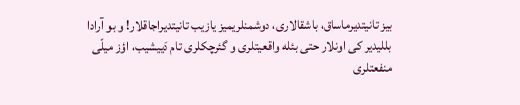بیز تانیتدیرماساق، باشقالاری، دوشمنلریمیز یازیب تانیتدیراجاقلار! و بو آرادا بللیدیر کی اونلار حتی بئله واقعیتلری و گئرچکلری تام دَییشیب، اؤز میلّی منفعتلری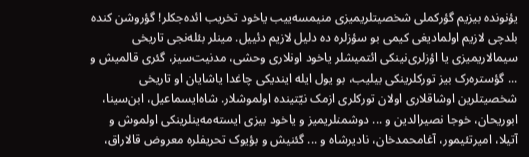یؤنونده بیزیم گؤرکملی شخصیتلریمیزی منیمسه‌ییب یاخود تخریب ائده‌جکلر! گؤروشن کنده بلدچی لازیم اولمادیغی کیمی بو سؤزلره ده دلیل لازیم دئییل. مینلر بئله‌نجی تاریخی سیمالاریمیزی یا اؤزلری‌نینکی ائتمیشلر یاخود اونلاری وحشی، مدنیت‌سیز، گئری قالمیش و ... گؤستره‌رک بیز تورکلرینکی بیلیب، بو یول ایله ایندیکی چاغدا یاشایان او تاریخی شخصیتلرین اوشاقلاری اولان تورکلری ازمک نیّتینده اولموشلار. شاه‌ایسماعیل، ابن‌سینا، ابوریحان، خوجا نصیرالدین و ... دوشمنلریمیز و یاخود بیزی ایسته‌مه‌ینلرینکی اولموش و آتیلا، امیرتئیمور، آغامحمدخان، نادیرشاه و ... گئنیش و بؤیوک تحریفلره معروض قالاراق،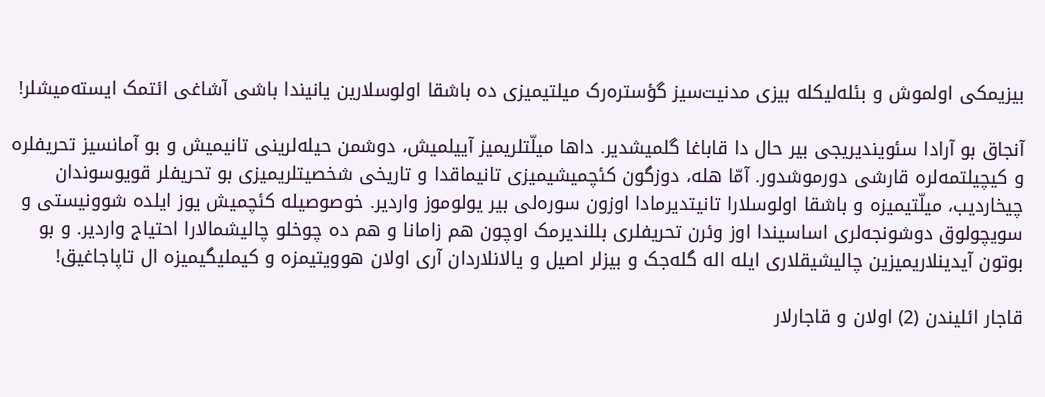بیزیمکی اولموش و بئله‌لیکله بیزی مدنیت‌سیز گؤستره‌رک میلتیمیزی ده باشقا اولوسلارین یانیندا باشی آشاغی ائتمک ایسته‌میشلر!

آنجاق بو آرادا سئویندیریجی بیر حال دا قاباغا گلمیشدیر. داها میلّتلریمیز آییلمیش، دوشمن حیله‌لرینی تانیمیش و بو آمانسیز تحریفلره و کیچیلتمه‌لره قارشی دورموشدور. آمّا هله، دوزگون کئچمیشیمیزی تانیماقدا و تاریخی شخصیتلریمیزی بو تحریفلر قویوسوندان چیخاردیب، میلّتیمیزه و باشقا اولوسلارا تانیتدیرمادا اوزون سوره‌لی بیر یولوموز واردیر. خوصوصیله کئچمیش یوز ایلده شوونیستی و سویچولوق دوشونجه‌لری اساسیندا اوز وئرن تحریفلری بللندیرمک اوچون هم زامانا و هم ده چوخلو چالیشمالارا احتیاج واردیر. و بو بوتون آیدینلاریمیزین چالیشیقلاری ایله اله گله‌جک و بیزلر اصیل و یالانلاردان آری اولان هوویتیمزه و کیملیگیمیزه ال تاپاجاغیق!

قاجار ائلیندن (2) اولان و قاجارلار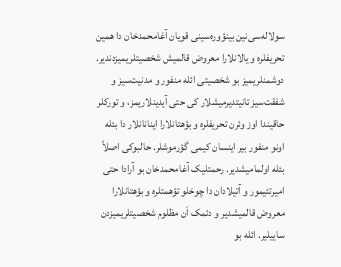سولاله‌سی‌نین بینؤوره‌سینی قویان آغامحمدخان دا همین تحریفلره و یالانلارا معروض قالمیش شخصیتلریمیزدندیر. دوشمنلریمیز بو شخصیتی ائله منفور و مدنیت‌سیز و شفقت‌سیز تانیتدیرمیشلار کی حتی آیدینلاریمز، و تورکلر حاقیندا اوز وئرن تحریفلره و بؤهتانلارا اینانانلار دا بئله اونو منفور بیر اینسان کیمی گؤرموشلر. حالبوکی اصلاً بئله اولمامیشدیر. رحمتلیک آغامحمدخان بو آرادا حتی امیرتئیمور و آتیلادان دا چوخلو تؤهمتلره و بؤهتانلارا معروض قالمیشدیر و دئمک اَن مظلوم شخصیتلریمیزدن ساییلیر. ائله بو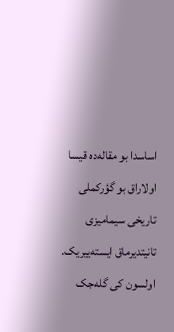اساسدا بو مقاله‌ده قیسا اولاراق بو گؤرکملی تاریخی سیمامیزی تانیتدیرماق ایسته‌ییریک. اولسون کی گله‌جک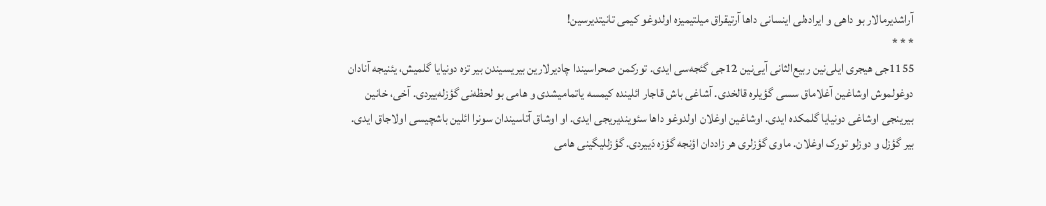آراشدیرمالار بو داهی و ایراده‌لی اینسانی داها آرتیقراق میلتیمیزه اولدوغو کیمی تانیتدیرسین!
* * *
1155جی هیجری ایلی‌نین ربیع‌الثانی آیی‌نین 12جی گئجه‌سی ایدی. تورکمن صحراسیندا چادیرلارین بیریسیندن بیر تزه دونیایا گلمیش، یئنیجه آنادان دوغولموش اوشاغین آغلاماق سسی گؤیلره قالخدی. آشاغی باش قاجار ائلینده کیمسه یاتمامیشدی و هامی بو لحظه‌نی گؤزله‌ییردی. آخی، خانین بیرینجی اوشاغی دونیایا گلمکده ایدی. اوشاغین اوغلان اولدوغو داها سئویندیریجی ایدی. او اوشاق آتاسیندان سونرا ائلین باشچیسی اولاجاق ایدی. بیر گؤزل و دوزلو تورک اوغلان. ماوی گؤزلری هر زاددان اؤنجه گؤزه دَییردی. گؤزللیگینی هامی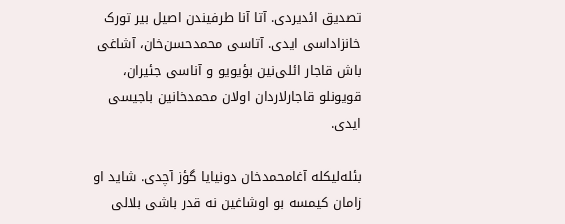تصدیق ائدیردی. آتا آنا طرفیندن اصیل بیر تورک خانزاداسی ایدی. آتاسی محمدحسن‌خان، آشاغی باش قاجار ائلی‌نین بؤیویو و آناسی جئیران، قویونلو قاجارلاردان اولان محمدخانین باجیسی ایدی.

بئله‌لیکله آغامحمدخان دونیایا گؤز آچدی. شاید او زامان کیمسه بو اوشاغین نه قدر باشی بلالی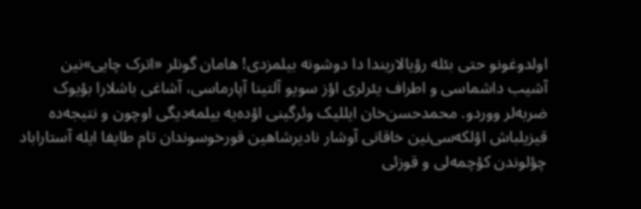اولدوغونو حتی بئله رؤیالاریندا دا دوشونه بیلمزدی! هامان گونلر «اترک چایی»نین آشیب داشماسی و اطراف یئرلری اؤز سویو آلتینا آپارماسی، آشاغی باشلارا بؤیوک ضربه‌لر ووردو. محمدحسن‌خان ایللیک وئرگینی اؤده‌یه بیلمه‌دیگی اوچون و نتیجه‌ده قیزیلباش اؤلکه‌سی‌نین خاقانی آوشار نادیرشاهین قورخوسوندان تام طایفا ایله آستاراباد چؤلوندن کؤچمه‌لی و قوزئی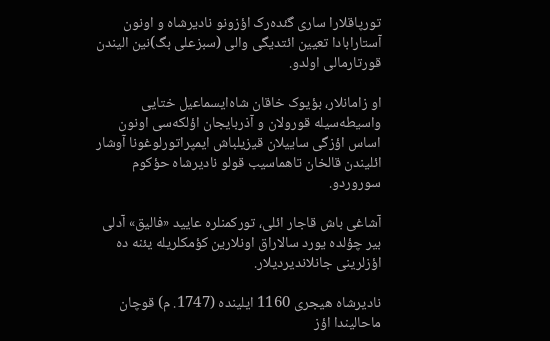تورپاقلارا ساری گئده‌رک اؤزونو نادیرشاه و اونون آستارابادا تعیین ائتدیگی والی (سبزعلی بگ)نین الیندن قورتارمالی اولدو.

او زامانلار، بؤیوک خاقان شاه‌ایسماعیل ختایی واسیطه‌سیله قورولان و آذربایجان اؤلکه‌سی اونون اساس اؤزگی ساییلان قیزیلباش ایمپراتورلوغونا آوشار ائلیندن قالخان تاهماسیب قولو نادیرشاه حؤکوم سوروردو.

آشاغی باش قاجار ائلی، تورکمنلره عایید «فالیق» آدلی بیر چؤلده یورد سالاراق اونلارین کؤمکلریله یئنه ده اؤزلرینی جانلاندیردیلار.

نادیرشاه هیجری 1160 ایلینده (1747. م) قوچان ماحالیندا اؤز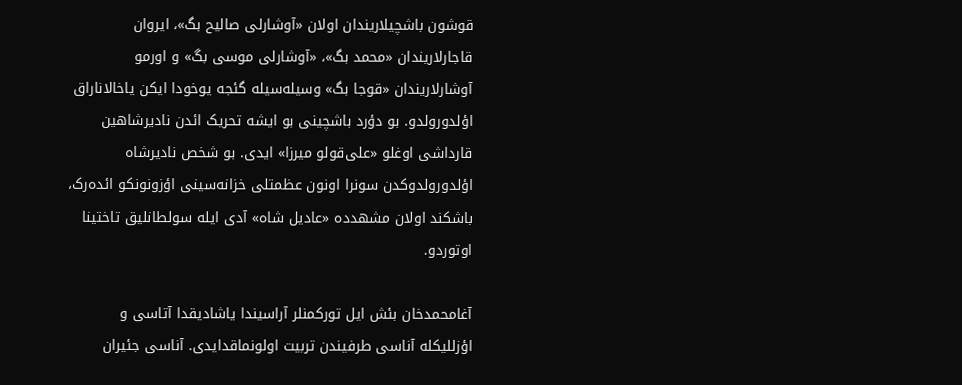قوشون باشچیلاریندان اولان «آوشارلی صالیح بگ»، ایروان قاجارلاریندان «محمد بگ»، «آوشارلی موسی بگ» و اورمو آوشارلاریندان «قوجا بگ» وسیله‌سیله گئجه یوخودا ایکن یاخالاناراق اؤلدورولدو. بو دؤرد باشچینی بو ایشه تحریک ائدن نادیرشاهین قارداشی اوغلو «علی‌قولو میرزا» ایدی. بو شخص نادیرشاه اؤلدورولدوکدن سونرا اونون عظمتلی خزانه‌سینی اؤزونونکو ائده‌رک، باشکند اولان مشهدده «عادیل شاه» آدی ایله سولطانلیق تاختینا اوتوردو.

آغامحمدخان بئش ایل تورکمنلر آراسیندا یاشادیقدا آتاسی و اؤزللیکله آناسی طرفیندن تربیت اولونماقدایدی. آناسی جئیران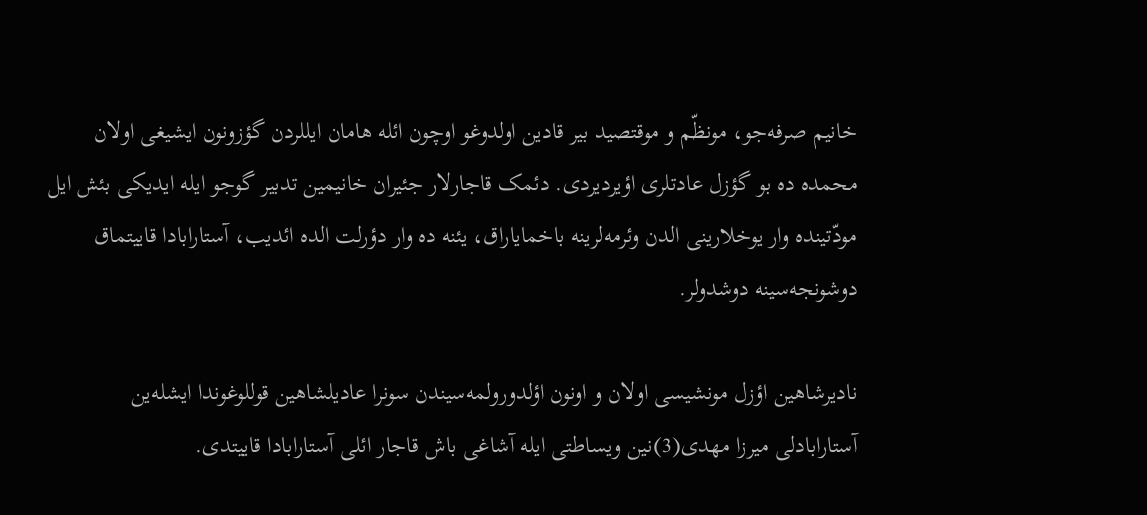خانیم صرفه‌جو، مونظّم و موقتصید بیر قادین اولدوغو اوچون ائله هامان ایللردن گؤزونون ایشیغی اولان محمده ده بو گؤزل عادتلری اؤیردیردی. دئمک قاجارلار جئیران خانیمین تدبیر گوجو ایله ایدیکی بئش ایل مودّتینده وار یوخلارینی الدن وئرمه‌لرینه باخمایاراق، یئنه ده وار دؤرلت الده ائدیب، آستارابادا قاییتماق دوشونجه‌سینه دوشدولر.

نادیرشاهین اؤزل مونشیسی اولان و اونون اؤلدورولمه‌سیندن سونرا عادیلشاهین قوللوغوندا ایشله‌ین آستارابادلی میرزا مهدی(3)نین ویساطتی ایله آشاغی باش قاجار ائلی آستارابادا قاییتدی.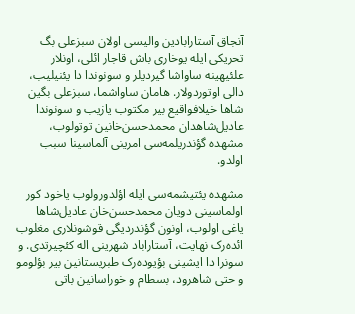آنجاق آستارابادین والیسی اولان سبزعلی بگ تحریکی ایله یوخاری باش قاجار ائلی، اونلار علئیهینه ساواشا گیردیلر و سونوندا دا یئنیلیب، دالی اوتوردولار. هامان ساواشما، سبزعلی بگین شاها خیلافواقیع بیر مکتوب یازیب و سونوندا عادیل‌شاهدان محمدحسن‌خانین توتولوب، مشهده گؤندریلمه‌سی امرینی آلماسینا سبب اولدو.

مشهده یئتیشمه‌سی ایله اؤلدورولوب یاخود کور اولماسینی دویان محمدحسن‌خان عادیل‌شاها یاغی اولوب، اونون گؤندردیگی قوشونلاری مغلوب ائده‌رک نهایت، آستاراباد شهرینی اله کئچیرتدی. و سونرا دا ایشینی بؤیوده‌رک طبریستانین بیر بؤلومو و حتی شاهرود، بسطام و خوراسانین باتی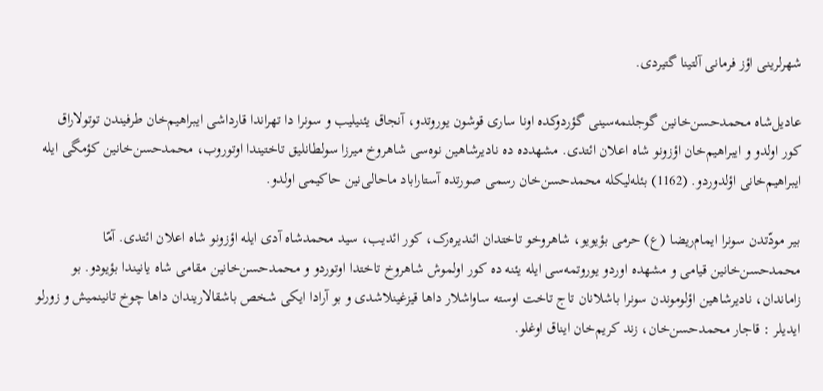شهرلرینی اؤز فرمانی آلتینا گتیردی.

عادیل‌شاه محمدحسن‌خانین گوجلنمه‌سینی گؤردوکده اونا ساری قوشون یوروتدو، آنجاق یئنیلیب و سونرا دا تهراندا قارداشی ایبراهیم‌خان طرفیندن توتولاراق کور اولدو و ایبراهیم‌خان اؤزونو شاه اعلان ائتدی. مشهدده ده نادیرشاهین نوه‌سی شاهروخ میرزا سولطانلیق تاختیندا اوتوروب، محمدحسن‌خانین کؤمگی ایله ایبراهیم‌خانی اؤلدوردو. (1162) بئله‌لیکله محمدحسن‌خان رسمی صورتده آستاراباد ماحالی‌نین حاکیمی اولدو.

بیر مودّتدن سونرا ایمام‌ریضا (ع) حرمی بؤیویو، شاهروخو تاختدان ائندیره‌رک، کور ائدیب، سید محمدشاه آدی ایله اؤزونو شاه اعلان ائتدی. آمّا محمدحسن‌خانین قیامی و مشهده اوردو یوروتمه‌سی ایله یئنه ده کور اولموش شاهروخ تاختدا اوتوردو و محمدحسن‌خانین مقامی شاه یانیندا بؤیودو. بو زاماندان، نادیرشاهین اؤلوموندن سونرا باشلانان تاج تاخت اوسته ساواشلار داها قیزغینلاشدی و بو آرادا ایکی شخص باشقالاریندان داها چوخ تانینمیش و زورلو ایدیلر : قاجار محمدحسن‌خان، زند کریم‌خان ایناق اوغلو.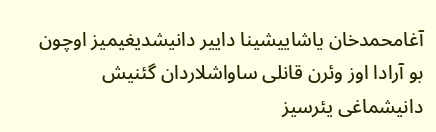آغامحمدخان یاشاییشینا داییر دانیشدیغیمیز اوچون بو آرادا اوز وئرن قانلی ساواشلاردان گئنیش دانیشماغی یئرسیز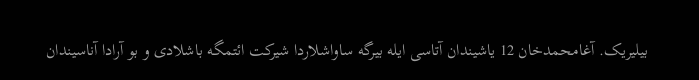بیلیریک. آغامحمدخان 12 یاشیندان آتاسی ایله بیرگه ساواشلاردا شیرکت ائتمگه باشلادی و بو آرادا آناسیندان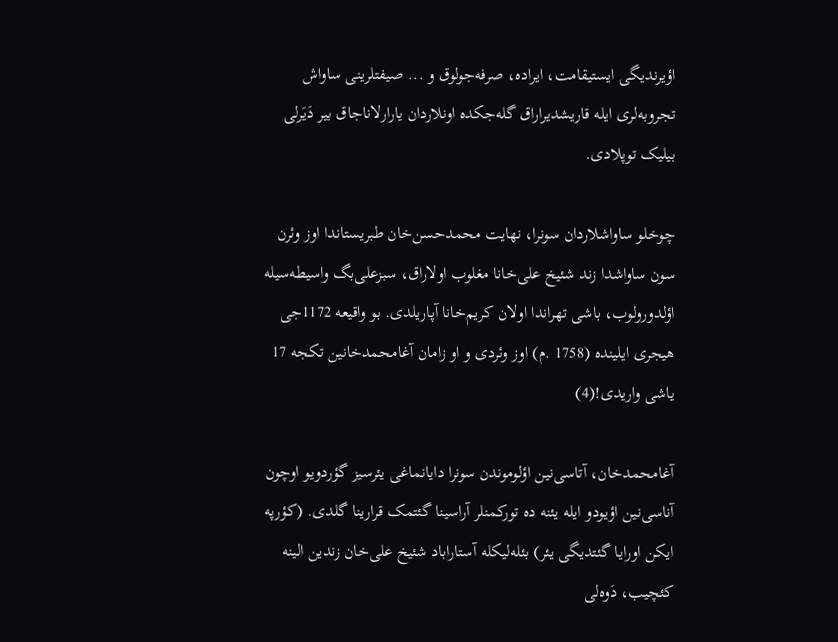اؤیرندیگی ایستیقامت، ایراده، صرفه‌جولوق و ... صیفتلرینی ساواش تجروبه‌لری ایله قاریشدیراراق گله‌جکده اونلاردان یارارلاناجاق بیر دَیَرلی بیلیک توپلادی.

چوخلو ساواشلاردان سونرا، نهایت محمدحسن‌خان طبریستاندا اوز وئرن سون ساواشدا زند شئیخ علی‌خانا مغلوب اولاراق، سبزعلی‌بگ واسیطه‌سیله اؤلدورولوب، باشی تهراندا اولان کریم‌خانا آپاریلدی. بو واقیعه 1172جی هیجری ایلینده (1758 .م) اوز وئردی و او زامان آغامحمدخانین تکجه 17 یاشی واریدی!(4)

آغامحمدخان، آتاسی‌نین اؤلوموندن سونرا دایانماغی یئرسیز گؤردویو اوچون آناسی‌نین اؤیودو ایله یئنه ده تورکمنلر آراسینا گئتمک قرارینا گلدی. (کؤرپه ایکن اورایا گئتدیگی یئر) بئله‌لیکله آستاراباد شئیخ علی‌خان زندین الینه کئچیب، دَوه‌لی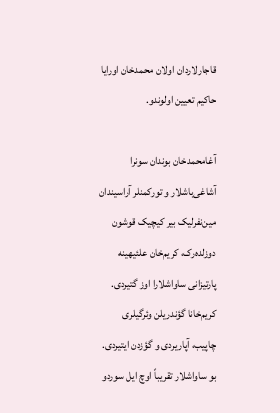قاجارلاردان اولان محمدخان اورایا حاکیم تعیین اولوندو.

آغامحمدخان بوندان سونرا آشاغی‌باشلار و تورکمنلر آراسیندان مین‌نفرلیک بیر کیچیک قوشون دوزلده‌رک، کریم‌خان علئیهینه پارتیزانی ساواشلارا اوز گتیردی. کریم‌خانا گؤندریلن وئرگیلری چاپیب، آپاریردی و گؤزدن ایتیردی. بو ساواشلار تقریباً اوچ ایل سوردو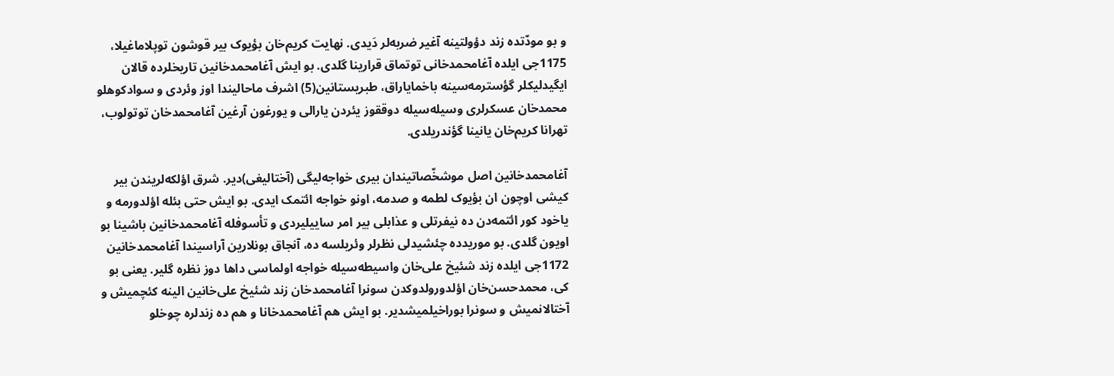و بو مودّتده زند دؤولتینه آغیر ضربه‌لر دَیدی. نهایت کریم‌خان بؤیوک بیر قوشون توپلاماغیلا، 1175جی ایلده آغامحمدخانی توتماق قرارینا گلدی. بو ایش آغامحمدخانین تاریخلرده قالان ایگیدلیکلر گؤسترمه‌سینه باخمایاراق، طبریستانین(5) اشرف ماحالیندا اوز وئردی و سوادکوهلو محمدخان عسکرلری وسیله‌سیله دوققوز یئردن یارالی و یورغون آرغین آغامحمدخان توتولوب، تهرانا کریم‌خان یانینا گؤندریلدی.

آغامحمدخانین اصل موشخّصاتیندان بیری خواجه‌لیگی (آختالیغی)دیر. شرق اؤلکه‌لریندن بیر کیشی اوچون ان بؤیوک لطمه و صدمه، اونو خواجه ائتمک ایدی. بو ایش حتی بئله اؤلدورمه و یاخود کور ائتمه‌دن ده نیفرتلی و عذابلی بیر امر ساییلیردی و تأسوفله آغامحمدخانین باشینا بو اویون گلدی. بو موریدده چئشیدلی نظرلر وئریلسه ده، آنجاق بونلارین آراسیندا آغامحمدخانین 1172جی ایلده زند شئیخ علی‌خان واسیطه‌سیله خواجه اولماسی داها دوز نظره گلیر. یعنی بو کی، محمدحسن‌خان اؤلدورولدوکدن سونرا آغامحمدخان زند شئیخ علی‌خانین الینه کئچمیش و آختالانمیش و سونرا بوراخیلمیشدیر. بو ایش هم آغامحمدخانا و هم ده زندلره چوخلو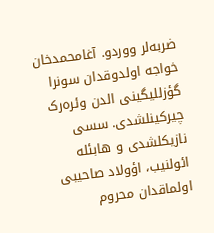ضربه‌لر ووردو. آغامحمدخان خواجه اولدوقدان سونرا گؤزللیگینی الدن وئره‌رک چیرکینلشدی. سسی نازیکلشدی و هابئله ائولنیب، اؤولاد صاحیبی اولماقدان محروم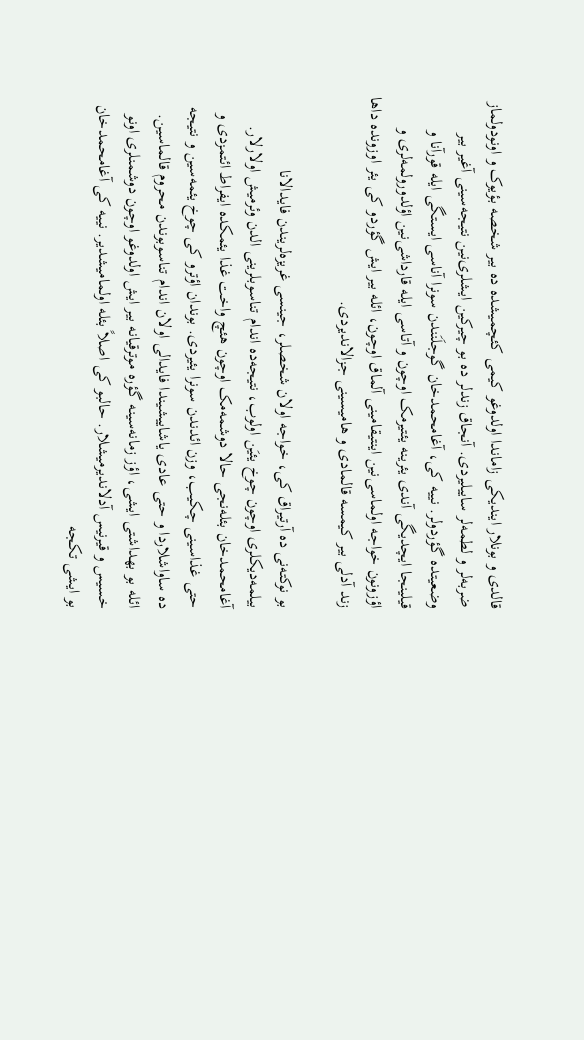قالدی و بونلار ایندیکی زاماندا اولدوغو کیمی کئچمیشده ده بیر شخصه بؤیوک و اونودولماز ضربه‌لر و لطمه‌لر ساییلیردی. آنجاق زندلر ده بو چیرکین ایشلری‌نین نتیجه‌سینی آغیر بیر وضعیتده گؤردولر. نییه کی، آغامحمدخان گوجلَنَندن سونرا آناسی ایستگی ایله قورآنا و قیلینجا ایچدیگی آندی یئرینه یئتیرمک اوچون و آتاسی ایله قارداشی‌نین اؤلدورولمه‌لری و اؤزونون خواجه اولماسی‌نین اینتیقامینی آلماق اوچون، ائله بیر ایش گؤردو کی یئر اوزونده داها زند آدلی بیر کیمسه قالمادی و هامیسینی جزالاندیردی.

بو نوکته‌نی ده آرتیراق کی، خواجه اولان شخصلر، جینسی غریزه‌لریندن فایدالانا بیلمه‌دیکلری اوچون چوخ یئیَن اولوب، نتیجه‌ده اندام تناسوبلرینی الدن وئرمیش اولارلار. آغامحمدخان بئله‌نجی حالا دوشمه‌مک اوچون هئچ واخت غذا یئمکده ایفراط ائتمزدی و حتی غذاسینی چکیب، وزن ائدندن سونرا یئیردی. بوندان اؤترو کی چوخ یئمه‌سین و نتیجه ده ساواشلاردا و حتی عادی یاشاییشیندا فایدالی اولان اندام تناسوبوندن محروم قالماسین. ائله بو بهداشتی ایشی، اؤز زمانه‌سینه گؤره موترقیانه بیر ایش اولدوغو اوچون دوشمنلری اونو خسیس و قیرنیس آدلاندیرمیشلار. حالبو کی اصلاً بئله اولمامیشدیر. نییه کی آغامحمدخان بو ایشی تکجه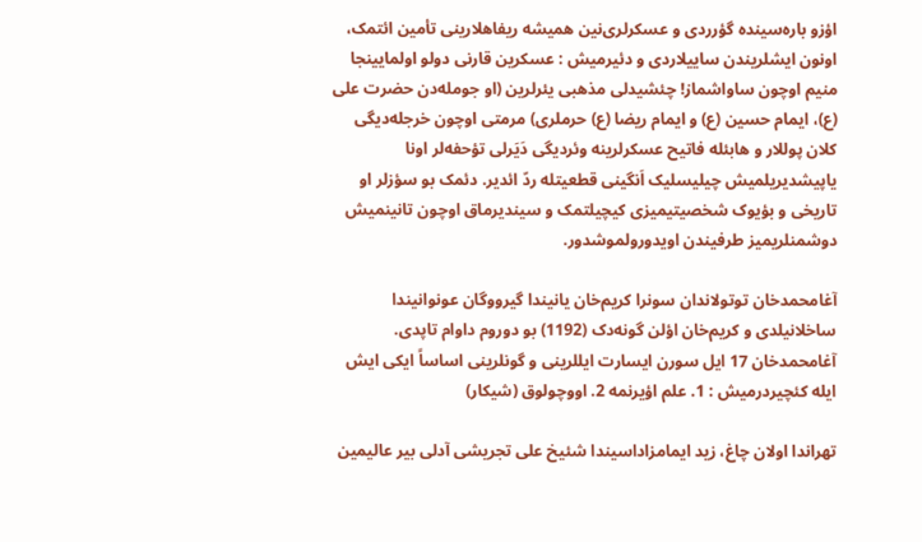اؤزو باره‌سینده گؤرردی و عسکرلری‌نین همیشه ریفاهلارینی تأمین ائتمک، اونون ایشلریندن ساییلاردی و دئیرمیش : عسکرین قارنی دولو اولمایینجا منیم اوچون ساواشماز! چئشیدلی مذهبی یئرلرین (او جومله‌دن حضرت علی (ع)، ایمام حسین (ع) و ایمام ریضا (ع) حرملری) مرمتی اوچون خرجله‌دیگی کلان پوللار و هابئله فاتیح عسکرلرینه وئردیگی دَیَرلی تؤحفه‌لر اونا یاپیشدیریلمیش چیلیسلیک اَنگینی قطعیتله ردّ ائدیر. دئمک بو سؤزلر او تاریخی و بؤیوک شخصیتیمیزی کیچیلتمک و سیندیرماق اوچون تانینمیش دوشمنلریمیز طرفیندن اویدورولموشدور.

آغامحمدخان توتولاندان سونرا کریم‌خان یانیندا گیرووگان عونوانیندا ساخلانیلدی و کریم‌خان اؤلن گونه‌دک (1192) بو دوروم داوام تاپدی. آغامحمدخان 17 ایل سورن ایسارت ایللرینی و گونلرینی اساساً ایکی ایش ایله کئچیردرمیش : 1. علم اؤیرنمه 2. اووچولوق (شیکار)

تهراندا اولان چاغ، زید ایمامزاداسیندا شئیخ علی تجریشی آدلی بیر عالیمین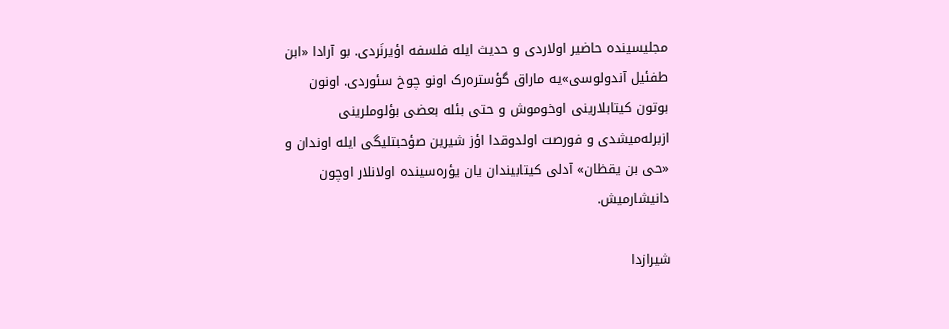مجلیسینده حاضیر اولاردی و حدیث ایله فلسفه اؤیرنَردی. بو آرادا «ابن طفئیل آندولوسی»یه ماراق گؤستره‌رک اونو چوخ سئوردی. اونون بوتون کیتابلارینی اوخوموش و حتی بئله بعضی بؤلوملرینی ازبرله‌میشدی و فورصت اولدوقدا اؤز شیرین صؤحبتلیگی ایله اوندان و «حی بن یقظان» آدلی کیتابیندان یان یؤره‌سینده اولانلار اوچون دانیشارمیش.

شیرازدا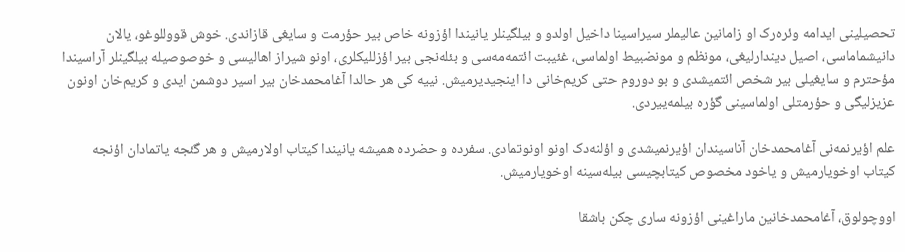تحصیلینی ایدامه وئره‌رک او زامانین عالیملر سیراسینا داخیل اولدو و بیلگینلر یانیندا اؤزونه خاص بیر حؤرمت و سایغی قازاندی. خوش قووللوغو، یالان دانیشماماسی، اصیل دیندارلیغی، مونظم و مونضبیط اولماسی، غئیبت ائتمه‌مه‌سی و بئله‌نجی بیر اؤزللیکلری، اونو شیراز اهالیسی و خوصوصیله بیلگینلر آراسیندا مؤحترم و سایغیلی بیر شخص ائتمیشدی و بو دوروم حتی کریم‌خانی دا اینجیدیرمیش. نییه کی هر حالدا آغامحمدخان بیر اسیر دوشمن ایدی و کریم‌خان اونون عزیزلیگی و حؤرمتلی اولماسینی گؤره بیلمه‌ییردی.

علم اؤیرنمه‌نی آغامحمدخان آناسیندان اؤیرنمیشدی و اؤلنه‌دک اونو اونوتمادی. سفرده و حضرده همیشه یانیندا کیتاب اولارمیش و هر گئجه یاتمادان اؤنجه کیتاب اوخویارمیش و یاخود مخصوص کیتابچیسی بیله‌سینه اوخویارمیش.

اووچولوق، آغامحمدخانین ماراغینی اؤزونه ساری چکن باشقا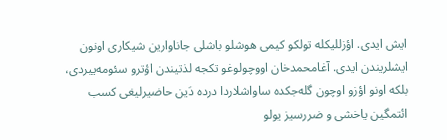ایش ایدی. اؤزللیکله تولکو کیمی هوشلو باشلی جاناوارین شیکاری اونون ایشلریندن ایدی. آغامحمدخان اووچولوغو تکجه لذتیندن اؤترو سئومه‌ییردی، بلکه اونو اؤزو اوچون گله‌جکده ساواشلاردا درده دَین حاضیرلیغی کسب ائتمگین یاخشی و ضررسیز یولو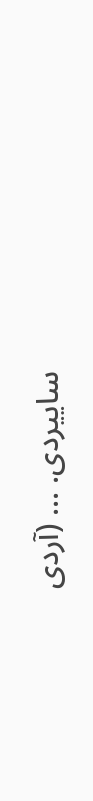ساییردی. ... (آردی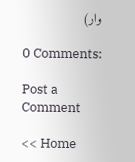وار)

0 Comments:

Post a Comment

<< Home